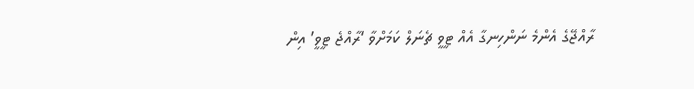ރާއްޖޭގެ އެންމެ ނަންހިނގާ އެއް ޓީވީ ޗެނަލް ކަމަށްވާ ‘ރާއްޖެ ޓީވީ’ އިން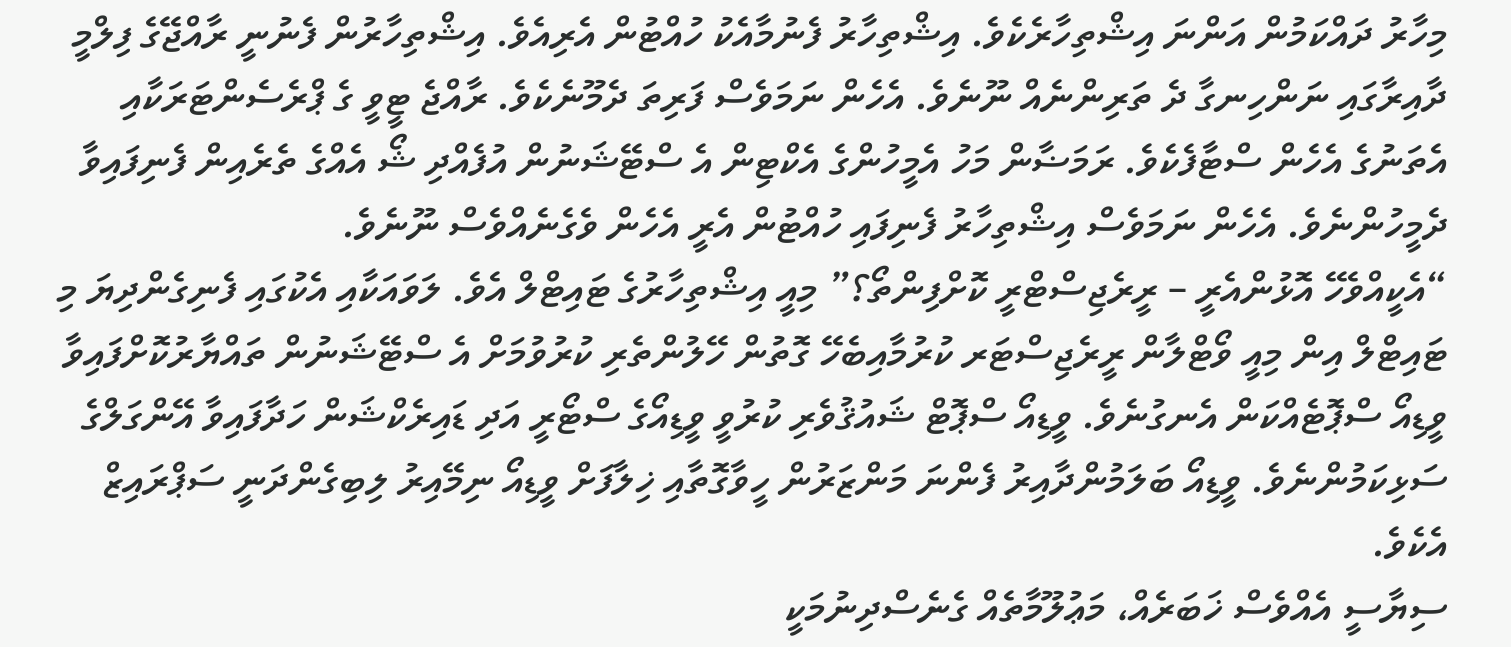މިހާރު ދައްކަމުން އަންނަ އިޝްތިހާރެކެވެ. އިޝްތިހާރު ފެނުމާއެކު ހުއްޓުން އެރިއެވެ. އިޝްތިހާރުން ފެނުނީ ރާއްޖޭގެ ފިލްމީ ދާއިރާގައި ނަންހިނގާ ދެ ތަރިންނެއް ނޫނެވެ. އެހެން ނަމަވެސް ފަރިތަ ދެމޫނެކެވެ. ރާއްޖެ ޓީވީ ގެ ޕްރެސެންޓަރަކާއި އެތަނުގެ އެހެން ސްޓާފެކެވެ. ރަމަޟާން މަހު އެމީހުންގެ އެކްޓިން އެ ސްޓޭޝަނުން އުފެއްދި ޝޯ އެއްގެ ތެރެއިން ފެނިފައިވާ ދެމީހުންނެވެ. އެހެން ނަމަވެސް އިޝްތިހާރު ފެނިފައި ހުއްޓުން އެރީ އެހެން ވެގެނެއްވެސް ނޫނެވެ.
“އެކީއްވެހޭ އޮޅުންއެރީ – ރީރެޖިސްޓްރީ ކޮށްފިންތޯ؟” މިއީ އިޝްތިހާރުގެ ޓައިޓްލް އެވެ. ލަވައަކާއި އެކުގައި ފެނިގެންދިޔަ މި ޓައިޓްލް އިން މިއީ ވޯޓްލާން ރީރެޖިސްޓަރ ކުރުމާއިބެހޭ ގޮތުން ހޭލުންތެރި ކުރުވުމަށް އެ ސްޓޭޝަނުން ތައްޔާރުކޮށްފައިވާ ވީޑިއޯ ސްޕޮޓެއްކަން އެނގުނެވެ. ވީޑިއޯ ސްޕޮޓް ޝައުޤުވެރި ކުރުވީ ވީޑިއޯގެ ސްޓޯރީ އަދި ޑައިރެކްޝަން ހަދާފައިވާ އޭންގަލްގެ ސަޅިކަމުންނެވެ. ވީޑިއޯ ބަލަމުންދާއިރު ފެންނަ މަންޒަރުން ހީވާގޮތާއި ޚިލާފަށް ވީޑިއޯ ނިމޭއިރު ލިބިގެންދަނީ ސަޕްރައިޒް އެކެވެ.
ސިޔާސީ އެއްވެސް ޚަބަރެއް، މަޢުލޫމާތެއް ގެނެސްދިނުމަކީ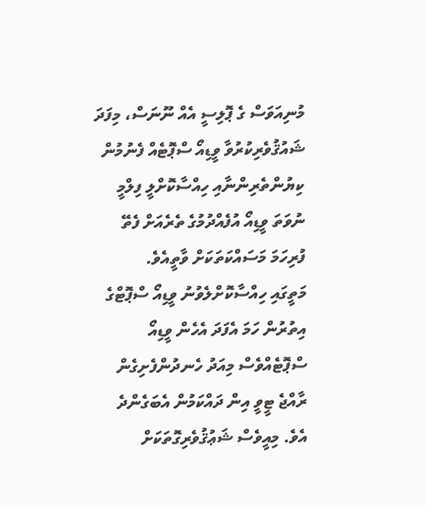މުނިއަވަސް ގެ ޕޮލިސީ އެއް ނޫނަސް، މިފަދަ ޝައުޤުވެރިކުރުވާ ވީޑިއޯ ސްޕޮޓެއް ފެނުމުން ކިޔުންތެރިންނާއި ހިއްސާކޮށްލީ ފިލްމީ ނުވަތަ ވީޑިއޯ އުފެއްދުމުގެ ތެރެއަށް ފެތޭ ފުރިހަމަ މަސައްކަތަކަށް ވާތީއެވެ.
މަތީގައި ހިއްސާކޮށްލެވުނު ވީޑިއޯ ސްޕޮޓްގެ އިތުރުން ހަމަ އެފަދަ އެހެން ވީޑިއޯ ސްޕޮޓެއްވެސް މިއަދު ހެނދުންފެށިގެން ރާއްޖެ ޓީވީ އިން ދައްކަމުން އެބަގެންދެ އެވެ. މިއީވެސް ޝަޢުޤުވެރިގޮތަކަށް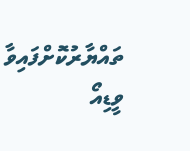ތައްޔާރުކޮށްފައިވާ ވީޑިއޯ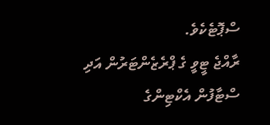ސްޕޮޓެކެވެ.
ރާއްޖެ ޓީވީ ގެ ޕްރެޒެންޓަރުން އަދި ސްޓާފުން އެކްޓިންގެ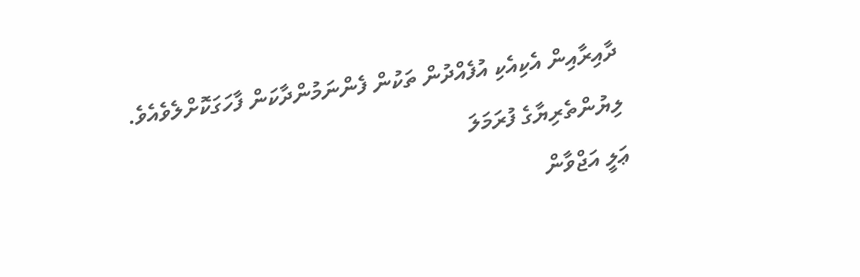ދާއިރާއިން އެކިއެކި އުފެއްދުން ތަކުން ފެންނަމުންދާކަން ފާހަގަކޮށްލެވެއެވެ.
ލިޔުންތެރިޔާގެ ފުރަމަލަ
ޢަލީ އަޖްވާން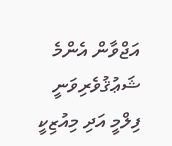އަޖްވާން އެންމެ ޝަޢުޤުވެރިވަނީ ފިލްމީ އަދި މިއުޒިކީ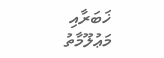ޚަބަރާއި މަޢުލޫމާތު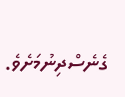ގެނެސްދިނުމަށެވެ.